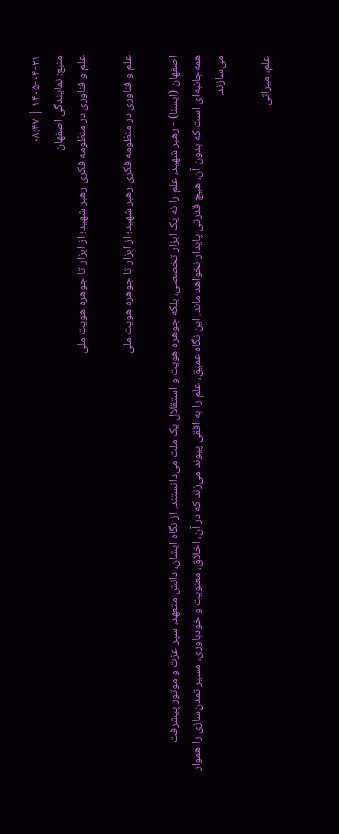۱۴۰۵-۰۴-۲۱ | ۰۸:۴۷
منبع: نمایندگی اصفهان
علم و فناوری در منظومه فکری رهبر شهید؛ از ابزار تا جوهره هویت ملی

علم و فناوری در منظومه فکری رهبر شهید؛ از ابزار تا جوهره هویت ملی

اصفهان (ایسنا) - رهبر شهید، علم را نه یک ابزار تخصصی، بلکه جوهره‌ هویت و استقلال یک ملت می‌دانستند. از نگاه ایشان، دانش متعهد، سپر عزت و موتور پیشرفت همه‌جانبه‌ای است که بدون آن، هیچ قدرتی پایدار نخواهد ماند. این نگاه عمیق، علم را به افقی پیوند می‌زند که در آن، اخلاق، معنویت و خودباوری، مسیر تمدن‌سازی را هموار می‌سازند.

علم، میراثی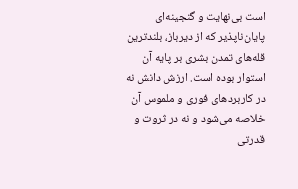است بی‌نهایت و گنجینه‌ای پایان‌ناپذیر که از دیرباز، بلندترین قله‌های تمدن بشری بر پایه‌ آن استوار بوده است. ارزش دانش نه در کاربردهای فوری و ملموس آن خلاصه می‌شود و نه در ثروت و قدرتی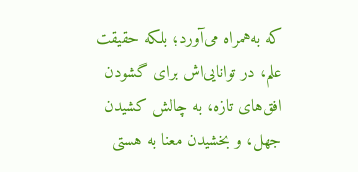که به‌همراه می‌آورد؛ بلکه حقیقت علم، در توانایی‌اش برای گشودن افق‌های تازه، به چالش کشیدن جهل، و بخشیدن معنا به هستی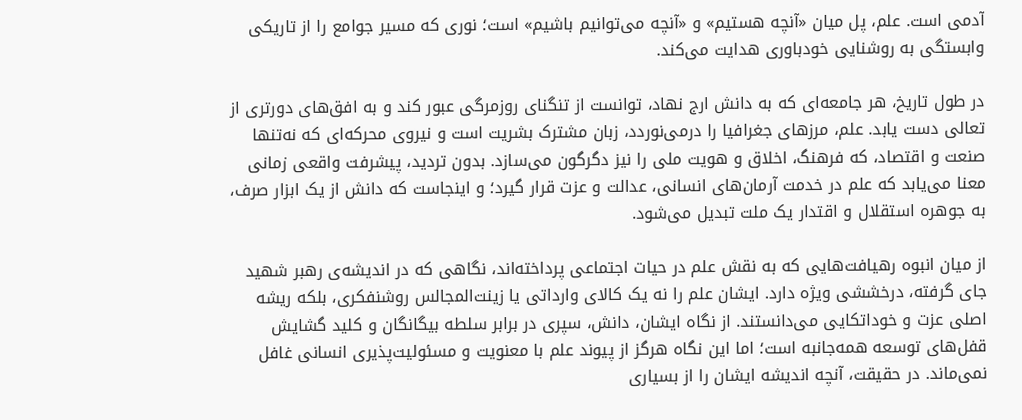آدمی است. علم، پل میان «آنچه هستیم» و «آنچه می‌توانیم باشیم» است؛ نوری که مسیر جوامع را از تاریکی وابستگی به روشنایی خودباوری هدایت می‌کند.

در طول تاریخ، هر جامعه‌ای که به دانش ارج نهاد، توانست از تنگنای روزمرگی عبور کند و به افق‌های دورتری از تعالی دست یابد. علم، مرزهای جغرافیا را درمی‌نوردد، زبان مشترک بشریت است و نیروی محرکه‌ای که نه‌تنها صنعت و اقتصاد، که فرهنگ، اخلاق و هویت ملی را نیز دگرگون می‌سازد. بدون تردید، پیشرفت واقعی زمانی معنا می‌یابد که علم در خدمت آرمان‌های انسانی، عدالت و عزت قرار گیرد؛ و اینجاست که دانش از یک ابزار صرف، به جوهره‌ استقلال و اقتدار یک ملت تبدیل می‌شود.

از میان انبوه رهیافت‌هایی که به نقش علم در حیات اجتماعی پرداخته‌اند، نگاهی که در اندیشه‌ی رهبر شهید جای گرفته، درخششی ویژه دارد. ایشان علم را نه یک کالای وارداتی یا زینت‌المجالس روشنفکری، بلکه ریشه‌ اصلی عزت و خوداتکایی می‌دانستند. از نگاه ایشان، دانش، سپری در برابر سلطه‌ بیگانگان و کلید گشایش قفل‌های توسعه‌ همه‌جانبه است؛ اما این نگاه هرگز از پیوند علم با معنویت و مسئولیت‌پذیری انسانی غافل نمی‌ماند. در حقیقت، آنچه اندیشه‌ ایشان را از بسیاری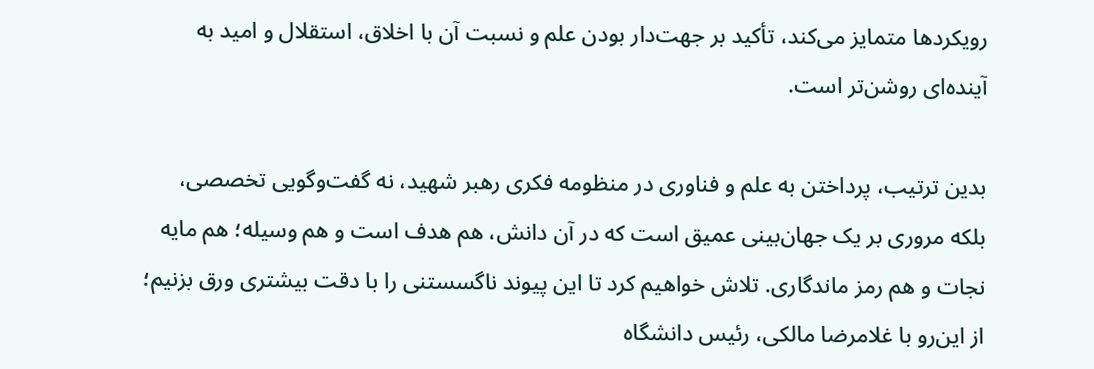رویکردها متمایز می‌کند، تأکید بر جهت‌دار بودن علم و نسبت آن با اخلاق، استقلال و امید به آینده‌ای روشن‌تر است.

بدین ترتیب، پرداختن به علم و فناوری در منظومه‌ فکری رهبر شهید، نه گفت‌وگویی تخصصی، بلکه مروری بر یک جهان‌بینی عمیق است که در آن دانش، هم هدف است و هم وسیله؛ هم مایه‌ نجات و هم رمز ماندگاری. تلاش خواهیم کرد تا این پیوند ناگسستنی را با دقت بیشتری ورق بزنیم؛ از این‌رو با غلامرضا مالکی، رئیس دانشگاه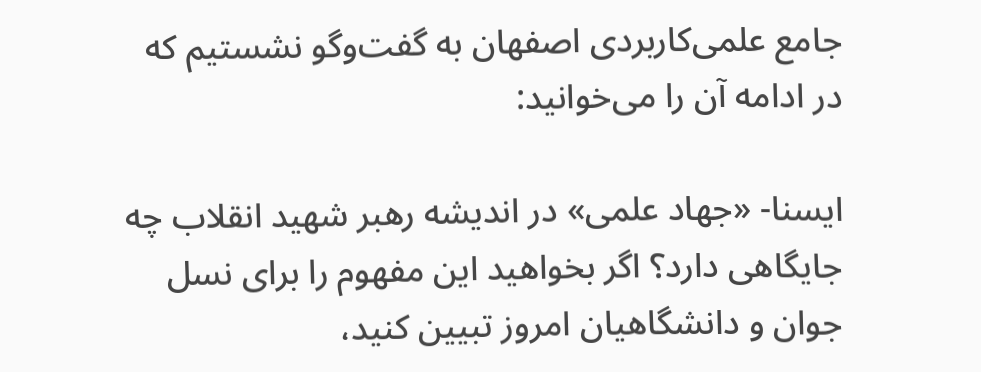جامع علمی‌کاربردی اصفهان به گفت‌وگو نشستیم که در ادامه آن را می‌خوانید:

ایسنا- «جهاد علمی» در اندیشه رهبر شهید انقلاب چه جایگاهی دارد؟ اگر بخواهید این مفهوم را برای نسل جوان و دانشگاهیان امروز تبیین کنید،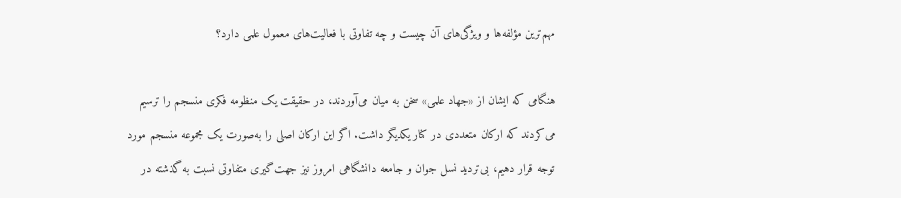مهم‌ترین مؤلفه‌ها و ویژگی‌های آن چیست و چه تفاوتی با فعالیت‌های معمول علمی دارد؟

هنگامی که ایشان از «جهاد علمی» سخن به میان می‌آوردند، در حقیقت یک منظومه فکری منسجم را ترسیم می‌کردند که ارکان متعددی در کنار یکدیگر داشت. اگر این ارکان اصلی را به‌صورت یک مجموعه منسجم مورد توجه قرار دهیم، بی‌تردید نسل جوان و جامعه دانشگاهی امروز نیز جهت‌گیری متفاوتی نسبت به گذشته در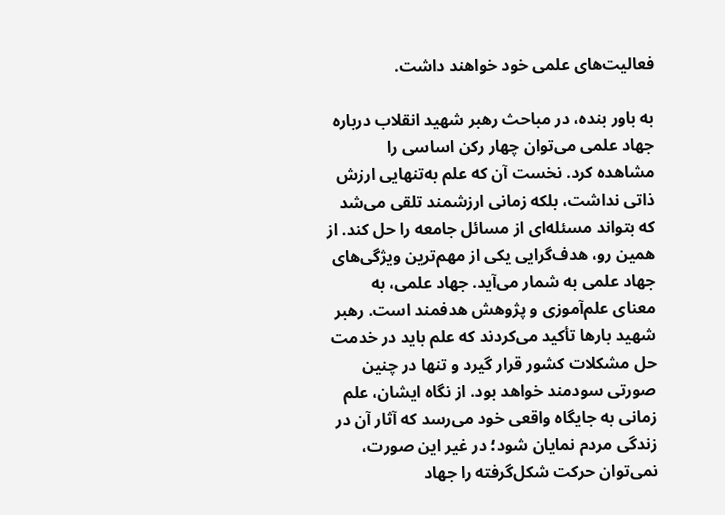فعالیت‌های علمی خود خواهند داشت.

به باور بنده، در مباحث رهبر شهید انقلاب درباره جهاد علمی می‌توان چهار رکن اساسی را مشاهده کرد. نخست آن که علم به‌تنهایی ارزش ذاتی نداشت، بلکه زمانی ارزشمند تلقی می‌شد که بتواند مسئله‌ای از مسائل جامعه را حل کند. از همین رو، هدف‌گرایی یکی از مهم‌ترین ویژگی‌های جهاد علمی به شمار می‌آید. جهاد علمی، به معنای علم‌آموزی و پژوهش هدفمند است. رهبر شهید بارها تأکید می‌کردند که علم باید در خدمت حل مشکلات کشور قرار گیرد و تنها در چنین صورتی سودمند خواهد بود. از نگاه ایشان، علم زمانی به جایگاه واقعی خود می‌رسد که آثار آن در زندگی مردم نمایان شود؛ در غیر این صورت، نمی‌توان حرکت شکل‌گرفته را جهاد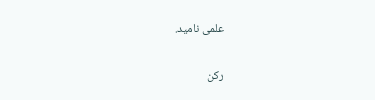علمی نامید.

رکن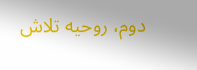دوم، روحیه تلاش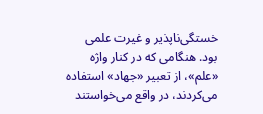خستگی‌ناپذیر و غیرت علمی بود. هنگامی که در کنار واژه «علم»، از تعبیر «جهاد» استفاده می‌کردند، در واقع می‌خواستند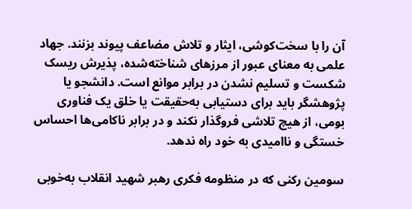آن را با سخت‌کوشی، ایثار و تلاش مضاعف پیوند بزنند. جهاد علمی به معنای عبور از مرزهای شناخته‌شده، پذیرش ریسک شکست و تسلیم نشدن در برابر موانع است. دانشجو یا پژوهشگر باید برای دستیابی به‌حقیقت یا خلق یک فناوری بومی، از هیچ تلاشی فروگذار نکند و در برابر ناکامی‌ها احساس خستگی و ناامیدی به خود راه ندهد.

سومین رکنی که در منظومه فکری رهبر شهید انقلاب به‌خوبی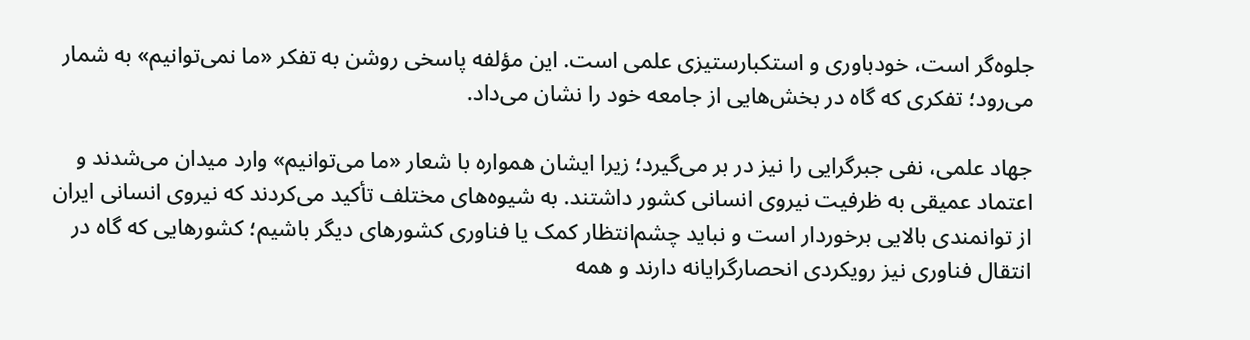جلوه‌گر است، خودباوری و استکبارستیزی علمی است. این مؤلفه پاسخی روشن به تفکر «ما نمی‌توانیم» به شمار می‌رود؛ تفکری که گاه در بخش‌هایی از جامعه خود را نشان می‌داد.

جهاد علمی، نفی جبرگرایی را نیز در بر می‌گیرد؛ زیرا ایشان همواره با شعار «ما می‌توانیم» وارد میدان می‌شدند و اعتماد عمیقی به ظرفیت نیروی انسانی کشور داشتند. به شیوه‌های مختلف تأکید می‌کردند که نیروی انسانی ایران از توانمندی بالایی برخوردار است و نباید چشم‌انتظار کمک یا فناوری کشورهای دیگر باشیم؛ کشورهایی که گاه در انتقال فناوری نیز رویکردی انحصارگرایانه دارند و همه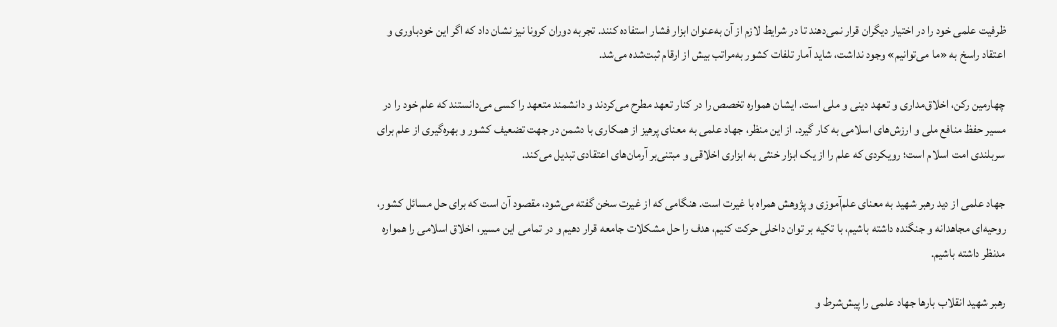ظرفیت علمی خود را در اختیار دیگران قرار نمی‌دهند تا در شرایط لازم از آن به‌عنوان ابزار فشار استفاده کنند. تجربه دوران کرونا نیز نشان داد که اگر این خودباوری و اعتقاد راسخ به «ما می‌توانیم» وجود نداشت، شاید آمار تلفات کشور به‌مراتب بیش از ارقام ثبت‌شده می‌شد.

چهارمین رکن، اخلاق‌مداری و تعهد دینی و ملی است. ایشان همواره تخصص را در کنار تعهد مطرح می‌کردند و دانشمند متعهد را کسی می‌دانستند که علم خود را در مسیر حفظ منافع ملی و ارزش‌های اسلامی به کار گیرد. از این منظر، جهاد علمی به معنای پرهیز از همکاری با دشمن در جهت تضعیف کشور و بهره‌گیری از علم برای سربلندی امت اسلام است؛ رویکردی که علم را از یک ابزار خنثی به ابزاری اخلاقی و مبتنی‌بر آرمان‌های اعتقادی تبدیل می‌کند.

جهاد علمی از دید رهبر شهید به معنای علم‌آموزی و پژوهش همراه با غیرت است. هنگامی که از غیرت سخن گفته می‌شود، مقصود آن است که برای حل مسائل کشور، روحیه‌ای مجاهدانه و جنگنده داشته باشیم، با تکیه بر توان داخلی حرکت کنیم، هدف را حل مشکلات جامعه قرار دهیم و در تمامی این مسیر، اخلاق اسلامی را همواره مدنظر داشته باشیم.

رهبر شهید انقلاب بارها جهاد علمی را پیش‌شرط و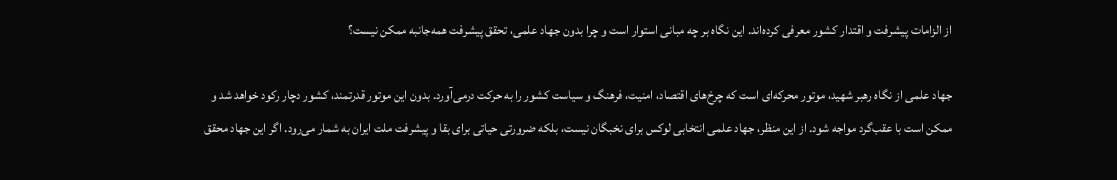از الزامات پیشرفت و اقتدار کشور معرفی کرده‌اند. این نگاه بر چه مبانی استوار است و چرا بدون جهاد علمی، تحقق پیشرفت همه‌جانبه ممکن نیست؟

جهاد علمی از نگاه رهبر شهید، موتور محرکه‌ای است که چرخ‌های اقتصاد، امنیت، فرهنگ و سیاست کشور را به حرکت درمی‌آورد. بدون این موتور قدرتمند، کشور دچار رکود خواهد شد و ممکن است با عقب‌گرد مواجه شود. از این منظر، جهاد علمی انتخابی لوکس برای نخبگان نیست، بلکه ضرورتی حیاتی برای بقا و پیشرفت ملت ایران به شمار می‌رود. اگر این جهاد محقق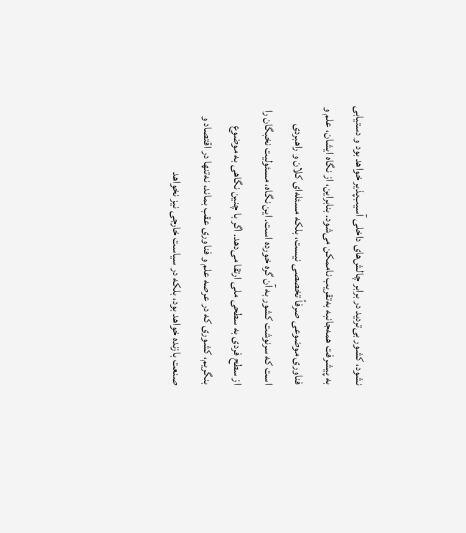نشود، کشور بی‌تردید در برابر چالش‌های داخلی آسیب‌پذیر خواهد بود و دستیابی به پیشرفت همه‌جانبه به‌تقریب ناممکن می‌شود. بنابراین، از نگاه ایشان، علم و فناوری موضوعی صرفاً تخصصی نیست، بلکه مسئله‌ای کلان و راهبردی است که سرنوشت کشور به آن گره خورده است. این نگاه، مسئولیت نخبگان را از سطح فردی به سطحی ملی ارتقا می‌دهد. اگر با چنین نگاهی به موضوع بنگریم، کشوری که در عرصه علم و فناوری عقب بماند، نه‌تنها در اقتصاد و صنعت بازنده خواهد بود، بلکه در سیاست خارجی نیز نخواهد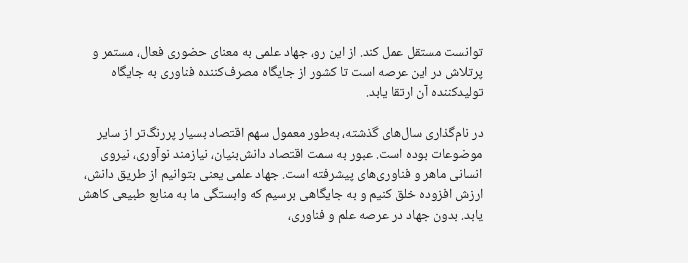توانست مستقل عمل کند. از این رو، جهاد علمی به معنای حضوری فعال، مستمر و پرتلاش در این عرصه است تا کشور از جایگاه مصرف‌کننده فناوری به جایگاه تولیدکننده آن ارتقا یابد.

در نام‌گذاری سال‌های گذشته، به‌طور معمول سهم اقتصاد بسیار پررنگ‌تر از سایر موضوعات بوده است. عبور به سمت اقتصاد دانش‌بنیان، نیازمند نوآوری، نیروی انسانی ماهر و فناوری‌های پیشرفته است. جهاد علمی یعنی بتوانیم از طریق دانش، ارزش افزوده خلق کنیم و به جایگاهی برسیم که وابستگی ما به منابع طبیعی کاهش یابد. بدون جهاد در عرصه علم و فناوری،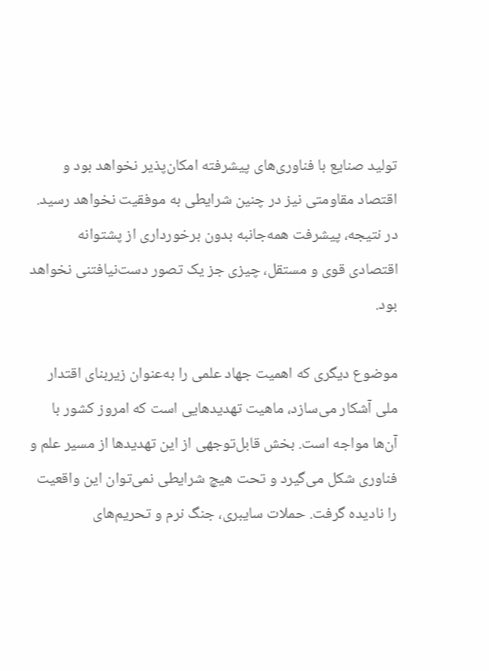تولید صنایع با فناوری‌های پیشرفته امکان‌پذیر نخواهد بود و اقتصاد مقاومتی نیز در چنین شرایطی به موفقیت نخواهد رسید. در نتیجه، پیشرفت همه‌جانبه بدون برخورداری از پشتوانه اقتصادی قوی و مستقل، چیزی جز یک تصور دست‌نیافتنی نخواهد بود.

موضوع دیگری که اهمیت جهاد علمی را به‌عنوان زیربنای اقتدار ملی آشکار می‌سازد، ماهیت تهدیدهایی است که امروز کشور با آن‌ها مواجه است. بخش قابل‌توجهی از این تهدیدها از مسیر علم و فناوری شکل می‌گیرد و تحت هیچ شرایطی نمی‌توان این واقعیت را نادیده گرفت. حملات سایبری، جنگ نرم و تحریم‌های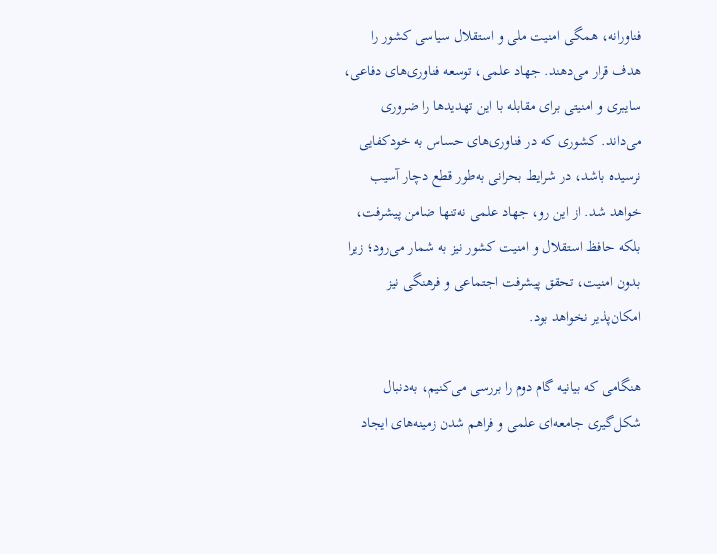فناورانه، همگی امنیت ملی و استقلال سیاسی کشور را هدف قرار می‌دهند. جهاد علمی، توسعه فناوری‌های دفاعی، سایبری و امنیتی برای مقابله با این تهدیدها را ضروری می‌داند. کشوری که در فناوری‌های حساس به خودکفایی نرسیده باشد، در شرایط بحرانی به‌طور قطع دچار آسیب خواهد شد. از این رو، جهاد علمی نه‌تنها ضامن پیشرفت، بلکه حافظ استقلال و امنیت کشور نیز به شمار می‌رود؛ زیرا بدون امنیت، تحقق پیشرفت اجتماعی و فرهنگی نیز امکان‌پذیر نخواهد بود.

هنگامی که بیانیه گام دوم را بررسی می‌کنیم، به‌دنبال شکل‌گیری جامعه‌ای علمی و فراهم شدن زمینه‌های ایجاد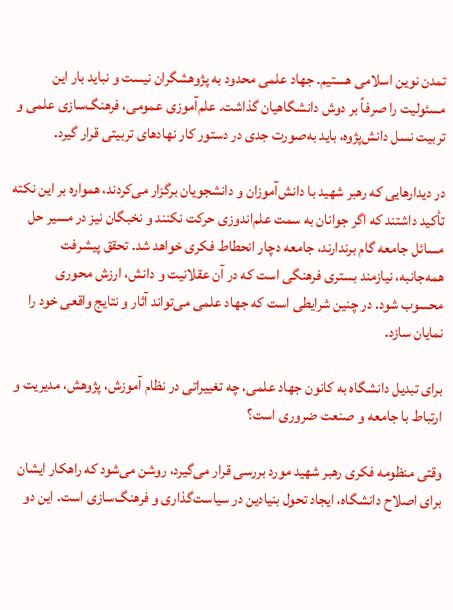تمدن نوین اسلامی هستیم. جهاد علمی محدود به پژوهشگران نیست و نباید بار این مسئولیت را صرفاً بر دوش دانشگاهیان گذاشت. علم‌آموزی عمومی، فرهنگ‌سازی علمی و تربیت نسل دانش‌پژوه، باید به‌صورت جدی در دستور کار نهادهای تربیتی قرار گیرد.

در دیدارهایی که رهبر شهید با دانش‌آموزان و دانشجویان برگزار می‌کردند، همواره بر این نکته تأکید داشتند که اگر جوانان به سمت علم‌اندوزی حرکت نکنند و نخبگان نیز در مسیر حل مسائل جامعه گام برندارند، جامعه دچار انحطاط فکری خواهد شد. تحقق پیشرفت همه‌جانبه، نیازمند بستری فرهنگی است که در آن عقلانیت و دانش، ارزش محوری محسوب شود. در چنین شرایطی است که جهاد علمی می‌تواند آثار و نتایج واقعی خود را نمایان سازد.

برای تبدیل دانشگاه به کانون جهاد علمی، چه تغییراتی در نظام آموزش، پژوهش، مدیریت و ارتباط با جامعه و صنعت ضروری است؟

وقتی منظومه فکری رهبر شهید مورد بررسی قرار می‌گیرد، روشن می‌شود که راهکار ایشان برای اصلاح دانشگاه، ایجاد تحول بنیادین در سیاست‌گذاری و فرهنگ‌سازی است. این دو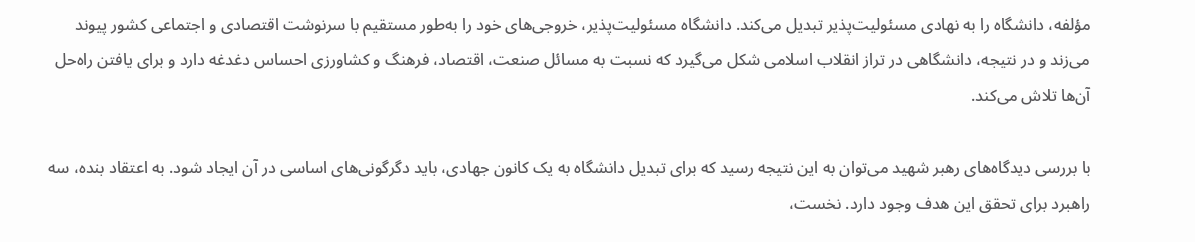مؤلفه، دانشگاه را به نهادی مسئولیت‌پذیر تبدیل می‌کند. دانشگاه مسئولیت‌پذیر، خروجی‌های خود را به‌طور مستقیم با سرنوشت اقتصادی و اجتماعی کشور پیوند می‌زند و در نتیجه، دانشگاهی در تراز انقلاب اسلامی شکل می‌گیرد که نسبت به مسائل صنعت، اقتصاد، فرهنگ و کشاورزی احساس دغدغه دارد و برای یافتن راه‌حل آن‌ها تلاش می‌کند.

با بررسی دیدگاه‌های رهبر شهید می‌توان به این نتیجه رسید که برای تبدیل دانشگاه به یک کانون جهادی، باید دگرگونی‌های اساسی در آن ایجاد شود. به اعتقاد بنده، سه راهبرد برای تحقق این هدف وجود دارد. نخست،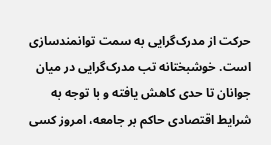حرکت از مدرک‌گرایی به سمت توانمندسازی است. خوشبختانه تب مدرک‌گرایی در میان جوانان تا حدی کاهش یافته و با توجه به شرایط اقتصادی حاکم بر جامعه، امروز کسی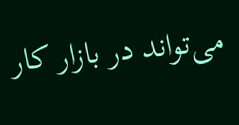می‌تواند در بازار کار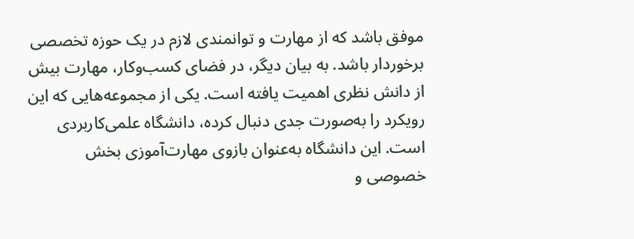موفق باشد که از مهارت و توانمندی لازم در یک حوزه تخصصی برخوردار باشد. به بیان دیگر، در فضای کسب‌وکار، مهارت بیش از دانش نظری اهمیت یافته است. یکی از مجموعه‌هایی که این رویکرد را به‌صورت جدی دنبال کرده، دانشگاه علمی‌کاربردی است. این دانشگاه به‌عنوان بازوی مهارت‌آموزی بخش خصوصی و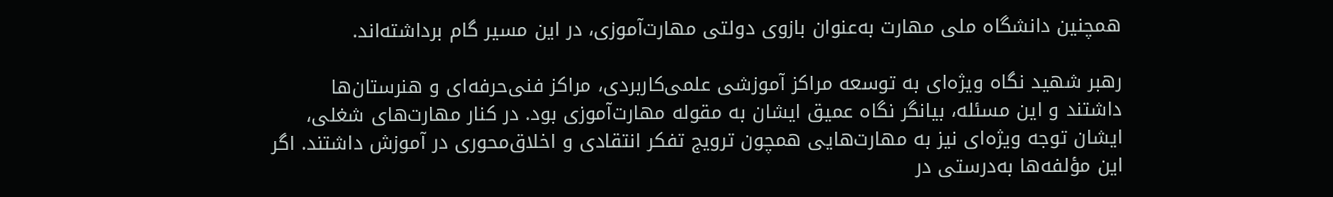همچنین دانشگاه ملی مهارت به‌عنوان بازوی دولتی مهارت‌آموزی، در این مسیر گام برداشته‌اند.

رهبر شهید نگاه ویژه‌ای به توسعه مراکز آموزشی علمی‌کاربردی، مراکز فنی‌حرفه‌ای و هنرستان‌ها داشتند و این مسئله، بیانگر نگاه عمیق ایشان به مقوله مهارت‌آموزی بود. در کنار مهارت‌های شغلی، ایشان توجه ویژه‌ای نیز به مهارت‌هایی همچون ترویج تفکر انتقادی و اخلاق‌محوری در آموزش داشتند. اگر این مؤلفه‌ها به‌درستی در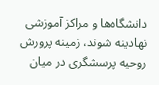دانشگاه‌ها و مراکز آموزشی نهادینه شوند، زمینه پرورش روحیه پرسشگری در میان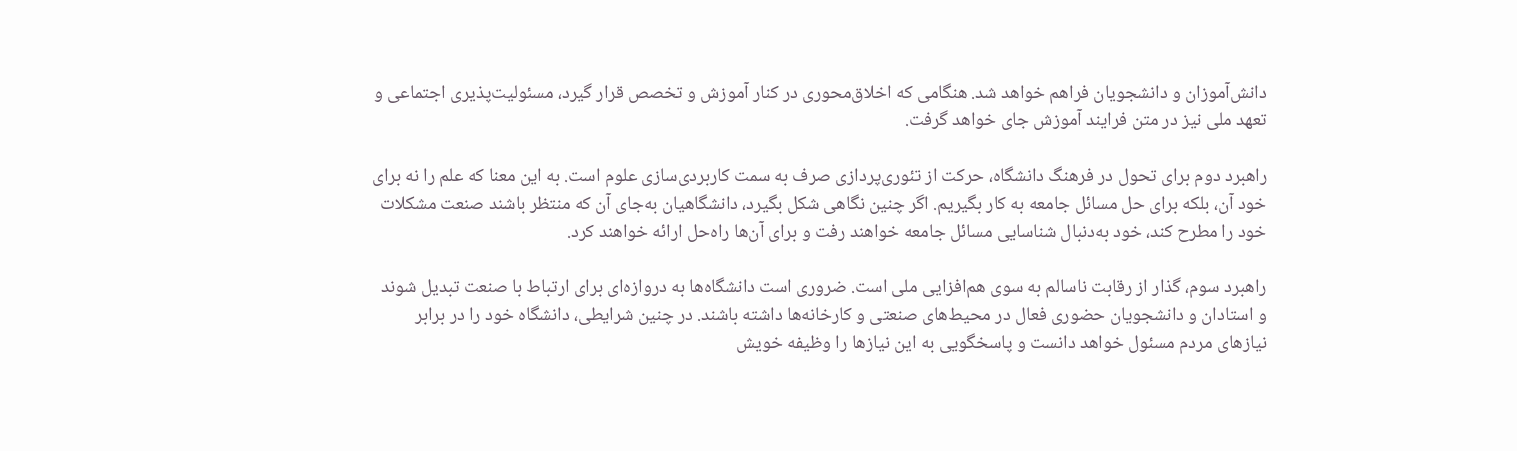دانش‌آموزان و دانشجویان فراهم خواهد شد. هنگامی که اخلاق‌محوری در کنار آموزش و تخصص قرار گیرد، مسئولیت‌پذیری اجتماعی و تعهد ملی نیز در متن فرایند آموزش جای خواهد گرفت.

راهبرد دوم برای تحول در فرهنگ دانشگاه، حرکت از تئوری‌پردازی صرف به سمت کاربردی‌سازی علوم است. به این معنا که علم را نه برای خود آن، بلکه برای حل مسائل جامعه به کار بگیریم. اگر چنین نگاهی شکل بگیرد، دانشگاهیان به‌جای آن که منتظر باشند صنعت مشکلات خود را مطرح کند، خود به‌دنبال شناسایی مسائل جامعه خواهند رفت و برای آن‌ها راه‌حل ارائه خواهند کرد.

راهبرد سوم، گذار از رقابت ناسالم به سوی هم‌افزایی ملی است. ضروری است دانشگاه‌ها به دروازه‌ای برای ارتباط با صنعت تبدیل شوند و استادان و دانشجویان حضوری فعال در محیط‌های صنعتی و کارخانه‌ها داشته باشند. در چنین شرایطی، دانشگاه خود را در برابر نیازهای مردم مسئول خواهد دانست و پاسخگویی به این نیازها را وظیفه خویش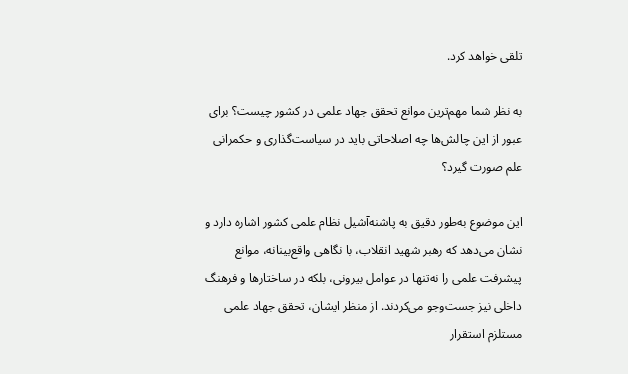تلقی خواهد کرد.

به نظر شما مهم‌ترین موانع تحقق جهاد علمی در کشور چیست؟ برای عبور از این چالش‌ها چه اصلاحاتی باید در سیاست‌گذاری و حکمرانی علم صورت گیرد؟

این موضوع به‌طور دقیق به پاشنه‌آشیل نظام علمی کشور اشاره دارد و نشان می‌دهد که رهبر شهید انقلاب، با نگاهی واقع‌بینانه، موانع پیشرفت علمی را نه‌تنها در عوامل بیرونی، بلکه در ساختارها و فرهنگ داخلی نیز جست‌وجو می‌کردند. از منظر ایشان، تحقق جهاد علمی مستلزم استقرار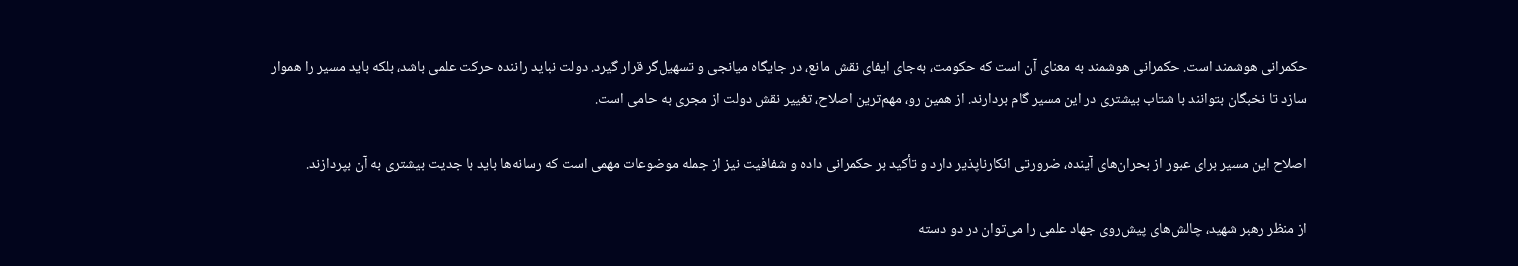حکمرانی هوشمند است. حکمرانی هوشمند به معنای آن است که حکومت، به‌جای ایفای نقش مانع، در جایگاه میانجی و تسهیل‌گر قرار گیرد. دولت نباید راننده حرکت علمی باشد، بلکه باید مسیر را هموار سازد تا نخبگان بتوانند با شتاب بیشتری در این مسیر گام بردارند. از همین رو، مهم‌ترین اصلاح، تغییر نقش دولت از مجری به حامی است.

اصلاح این مسیر برای عبور از بحران‌های آینده، ضرورتی انکارناپذیر دارد و تأکید بر حکمرانی داده و شفافیت نیز از جمله موضوعات مهمی است که رسانه‌ها باید با جدیت بیشتری به آن بپردازند.

از منظر رهبر شهید، چالش‌های پیش‌روی جهاد علمی را می‌توان در دو دسته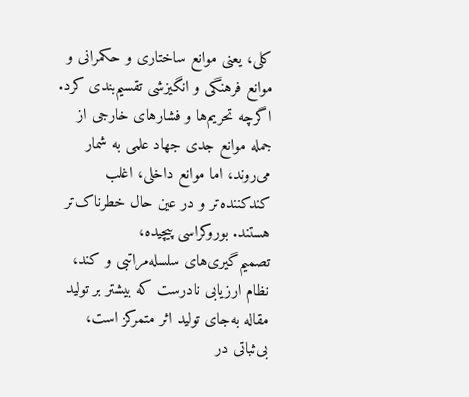کلی، یعنی موانع ساختاری و حکمرانی و موانع فرهنگی و انگیزشی تقسیم‌بندی کرد. اگرچه تحریم‌ها و فشارهای خارجی از جمله موانع جدی جهاد علمی به شمار می‌روند، اما موانع داخلی، اغلب کندکننده‌تر و در عین حال خطرناک‌تر هستند. بوروکراسی پیچیده، تصمیم‌گیری‌های سلسله‌مراتبی و کند، نظام ارزیابی نادرست که بیشتر بر تولید مقاله به‌جای تولید اثر متمرکز است، بی‌ثباتی در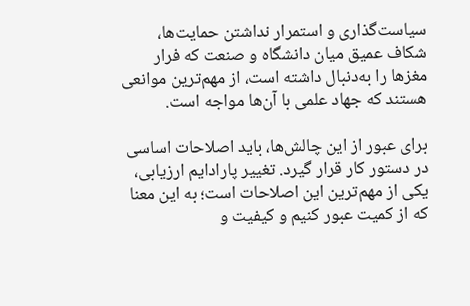سیاست‌گذاری و استمرار نداشتن حمایت‌ها، شکاف عمیق میان دانشگاه و صنعت که فرار مغزها را به‌دنبال داشته است، از مهم‌ترین موانعی هستند که جهاد علمی با آن‌ها مواجه است.

برای عبور از این چالش‌ها، باید اصلاحات اساسی در دستور کار قرار گیرد. تغییر پارادایم ارزیابی، یکی از مهم‌ترین این اصلاحات است؛ به این معنا که از کمیت عبور کنیم و کیفیت و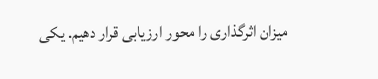میزان اثرگذاری را محور ارزیابی قرار دهیم. یکی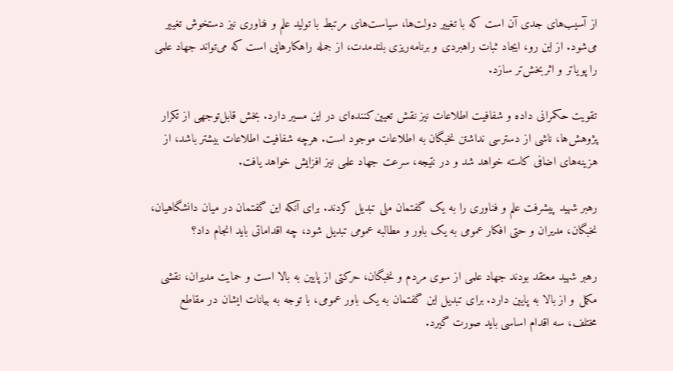از آسیب‌های جدی آن است که با تغییر دولت‌ها، سیاست‌های مرتبط با تولید علم و فناوری نیز دستخوش تغییر می‌شود. از این رو، ایجاد ثبات راهبردی و برنامه‌ریزی بلندمدت، از جمله راهکارهایی است که می‌تواند جهاد علمی را پویاتر و اثربخش‌تر سازد.

تقویت حکمرانی داده و شفافیت اطلاعات نیز نقش تعیین‌کننده‌ای در این مسیر دارد. بخش قابل‌توجهی از تکرار پژوهش‌ها، ناشی از دسترسی نداشتن نخبگان به اطلاعات موجود است. هرچه شفافیت اطلاعات بیشتر باشد، از هزینه‌های اضافی کاسته خواهد شد و در نتیجه، سرعت جهاد علمی نیز افزایش خواهد یافت.

رهبر شهید پیشرفت علم و فناوری را به یک گفتمان ملی تبدیل کردند. برای آنکه این گفتمان در میان دانشگاهیان، نخبگان، مدیران و حتی افکار عمومی به یک باور و مطالبه عمومی تبدیل شود، چه اقداماتی باید انجام داد؟

رهبر شهید معتقد بودند جهاد علمی از سوی مردم و نخبگان، حرکتی از پایین به بالا است و حمایت مدیران، نقشی مکمل و از بالا به پایین دارد. برای تبدیل این گفتمان به یک باور عمومی، با توجه به بیانات ایشان در مقاطع مختلف، سه اقدام اساسی باید صورت گیرد.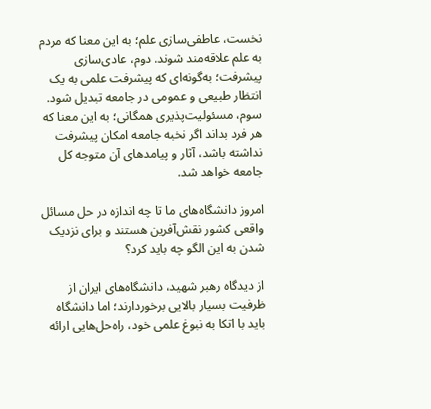نخست، عاطفی‌سازی علم؛ به این معنا که مردم به علم علاقه‌مند شوند. دوم، عادی‌سازی پیشرفت؛ به‌گونه‌ای که پیشرفت علمی به یک انتظار طبیعی و عمومی در جامعه تبدیل شود. سوم، مسئولیت‌پذیری همگانی؛ به این معنا که هر فرد بداند اگر نخبه جامعه امکان پیشرفت نداشته باشد، آثار و پیامدهای آن متوجه کل جامعه خواهد شد.

امروز دانشگاه‌های ما تا چه اندازه در حل مسائل واقعی کشور نقش‌آفرین هستند و برای نزدیک شدن به این الگو چه باید کرد؟

از دیدگاه رهبر شهید، دانشگاه‌های ایران از ظرفیت بسیار بالایی برخوردارند؛ اما دانشگاه باید با اتکا به نبوغ علمی خود، راه‌حل‌هایی ارائه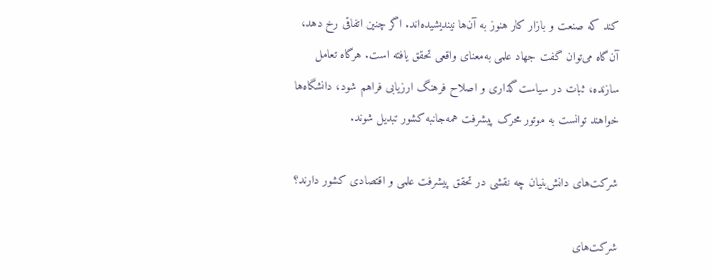کند که صنعت و بازار کار هنوز به آن‌ها نیندیشیده‌اند. اگر چنین اتفاقی رخ دهد، آن‌گاه می‌توان گفت جهاد علمی به‌معنای واقعی تحقق یافته است. هرگاه تعامل سازنده، ثبات در سیاست‌گذاری و اصلاح فرهنگ ارزیابی فراهم شود، دانشگاه‌ها خواهند توانست به موتور محرک پیشرفت همه‌جانبه کشور تبدیل شوند.

شرکت‌های دانش‌بنیان چه نقشی در تحقق پیشرفت علمی و اقتصادی کشور دارند؟

شرکت‌های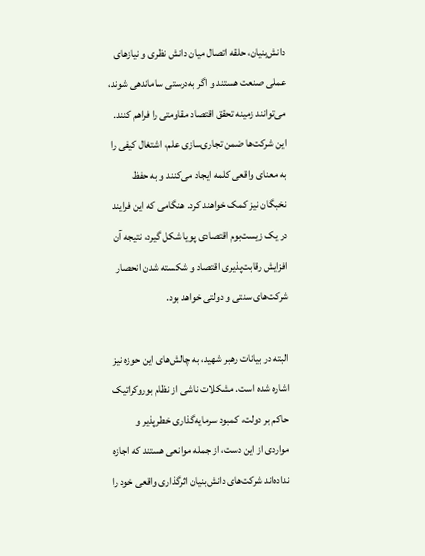دانش‌بنیان، حلقه اتصال میان دانش نظری و نیازهای عملی صنعت هستند و اگر به‌درستی ساماندهی شوند، می‌توانند زمینه تحقق اقتصاد مقاومتی را فراهم کنند. این شرکت‌ها ضمن تجاری‌سازی علم، اشتغال کیفی را به معنای واقعی کلمه ایجاد می‌کنند و به حفظ نخبگان نیز کمک خواهند کرد. هنگامی که این فرایند در یک زیست‌بوم اقتصادی پویا شکل گیرد، نتیجه آن افزایش رقابت‌پذیری اقتصاد و شکسته شدن انحصار شرکت‌های سنتی و دولتی خواهد بود.

البته در بیانات رهبر شهید، به چالش‌های این حوزه نیز اشاره شده است. مشکلات ناشی از نظام بوروکراتیک حاکم بر دولت، کمبود سرمایه‌گذاری خطرپذیر و مواردی از این دست، از جمله موانعی هستند که اجازه نداده‌اند شرکت‌های دانش‌بنیان اثرگذاری واقعی خود را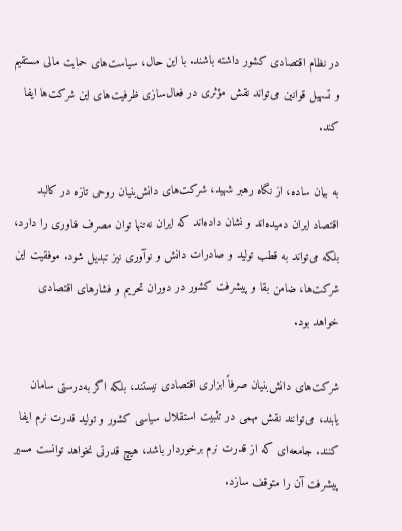در نظام اقتصادی کشور داشته باشند. با این حال، سیاست‌های حمایت مالی مستقیم و تسهیل قوانین می‌تواند نقش مؤثری در فعال‌سازی ظرفیت‌های این شرکت‌ها ایفا کند.

به بیان ساده، از نگاه رهبر شهید، شرکت‌های دانش‌بنیان روحی تازه در کالبد اقتصاد ایران دمیده‌اند و نشان داده‌اند که ایران نه‌تنها توان مصرف فناوری را دارد، بلکه می‌تواند به قطب تولید و صادرات دانش و نوآوری نیز تبدیل شود. موفقیت این شرکت‌ها، ضامن بقا و پیشرفت کشور در دوران تحریم و فشارهای اقتصادی خواهد بود.

شرکت‌های دانش‌بنیان صرفاً ابزاری اقتصادی نیستند، بلکه اگر به‌درستی سامان یابند، می‌توانند نقش مهمی در تثبیت استقلال سیاسی کشور و تولید قدرت نرم ایفا کنند. جامعه‌ای که از قدرت نرم برخوردار باشد، هیچ قدرتی نخواهد توانست مسیر پیشرفت آن را متوقف سازد.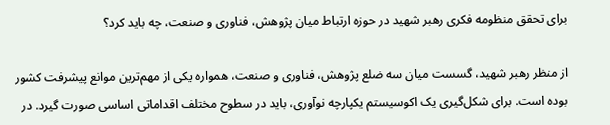برای تحقق منظومه فکری رهبر شهید در حوزه ارتباط میان پژوهش، فناوری و صنعت، چه باید کرد؟

از منظر رهبر شهید، گسست میان سه ضلع پژوهش، فناوری و صنعت، همواره یکی از مهم‌ترین موانع پیشرفت کشور بوده است. برای شکل‌گیری یک اکوسیستم یکپارچه نوآوری، باید در سطوح مختلف اقداماتی اساسی صورت گیرد. در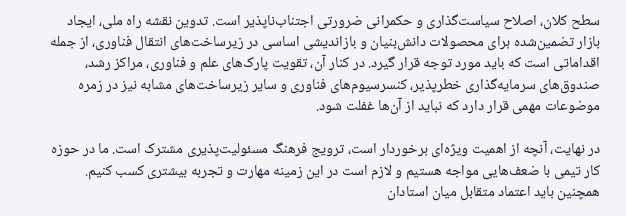سطح کلان، اصلاح سیاست‌گذاری و حکمرانی ضرورتی اجتناب‌ناپذیر است. تدوین نقشه راه ملی، ایجاد بازار تضمین‌شده برای محصولات دانش‌بنیان و بازاندیشی اساسی در زیرساخت‌های انتقال فناوری، از جمله اقداماتی است که باید مورد توجه قرار گیرد. در کنار آن، تقویت پارک‌های علم و فناوری، مراکز رشد، صندوق‌های سرمایه‌گذاری خطرپذیر، کنسرسیوم‌های فناوری و سایر زیرساخت‌های مشابه نیز در زمره موضوعات مهمی قرار دارد که نباید از آن‌ها غفلت شود.

در نهایت، آنچه از اهمیت ویژه‌ای برخوردار است، ترویج فرهنگ مسئولیت‌پذیری مشترک است. ما در حوزه کار تیمی با ضعف‌هایی مواجه هستیم و لازم است در این زمینه مهارت و تجربه بیشتری کسب کنیم. همچنین باید اعتماد متقابل میان استادان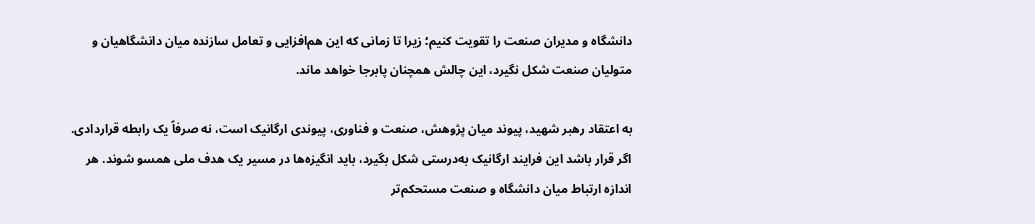دانشگاه و مدیران صنعت را تقویت کنیم؛ زیرا تا زمانی که این هم‌افزایی و تعامل سازنده میان دانشگاهیان و متولیان صنعت شکل نگیرد، این چالش همچنان پابرجا خواهد ماند.

به اعتقاد رهبر شهید، پیوند میان پژوهش، صنعت و فناوری، پیوندی ارگانیک است، نه صرفاً یک رابطه قراردادی. اگر قرار باشد این فرایند ارگانیک به‌درستی شکل بگیرد، باید انگیزه‌ها در مسیر یک هدف ملی همسو شوند. هر اندازه ارتباط میان دانشگاه و صنعت مستحکم‌تر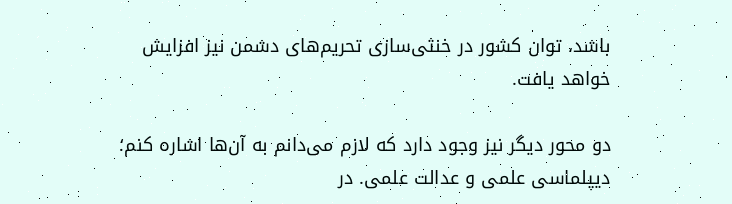باشد، توان کشور در خنثی‌سازی تحریم‌های دشمن نیز افزایش خواهد یافت.

دو محور دیگر نیز وجود دارد که لازم می‌دانم به آن‌ها اشاره کنم؛ دیپلماسی علمی و عدالت علمی. در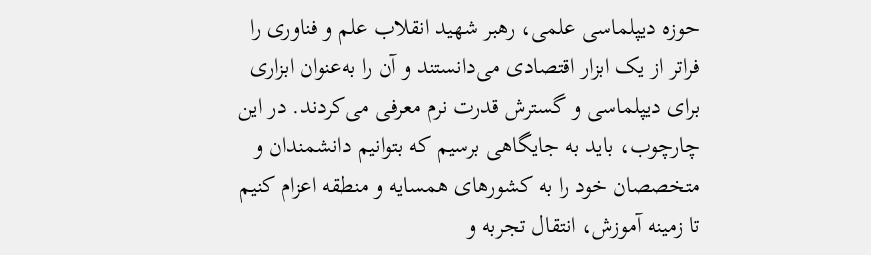حوزه دیپلماسی علمی، رهبر شهید انقلاب علم و فناوری را فراتر از یک ابزار اقتصادی می‌دانستند و آن را به‌عنوان ابزاری برای دیپلماسی و گسترش قدرت نرم معرفی می‌کردند. در این چارچوب، باید به جایگاهی برسیم که بتوانیم دانشمندان و متخصصان خود را به کشورهای همسایه و منطقه اعزام کنیم تا زمینه آموزش، انتقال تجربه و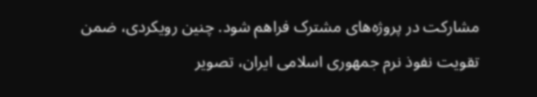مشارکت در پروژه‌های مشترک فراهم شود. چنین رویکردی، ضمن تقویت نفوذ نرم جمهوری اسلامی ایران، تصویر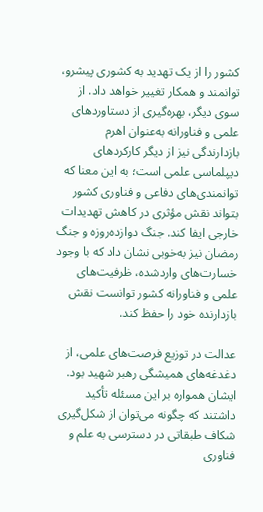کشور را از یک تهدید به کشوری پیشرو، توانمند و همکار تغییر خواهد داد. از سوی دیگر، بهره‌گیری از دستاوردهای علمی و فناورانه به‌عنوان اهرم بازدارندگی نیز از دیگر کارکردهای دیپلماسی علمی است؛ به این معنا که توانمندی‌های دفاعی و فناوری کشور بتواند نقش مؤثری در کاهش تهدیدات خارجی ایفا کند. جنگ دوازده‌روزه و جنگ رمضان نیز به‌خوبی نشان داد که با وجود خسارت‌های واردشده، ظرفیت‌های علمی و فناورانه کشور توانست نقش بازدارنده خود را حفظ کند.

عدالت در توزیع فرصت‌های علمی، از دغدغه‌های همیشگی رهبر شهید بود. ایشان همواره بر این مسئله تأکید داشتند که چگونه می‌توان از شکل‌گیری شکاف طبقاتی در دسترسی به علم و فناوری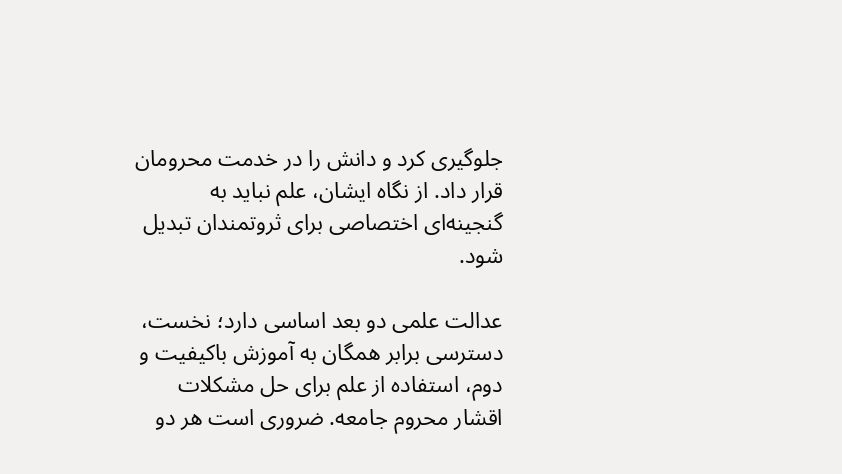جلوگیری کرد و دانش را در خدمت محرومان قرار داد. از نگاه ایشان، علم نباید به گنجینه‌ای اختصاصی برای ثروتمندان تبدیل شود.

عدالت علمی دو بعد اساسی دارد؛ نخست، دسترسی برابر همگان به آموزش باکیفیت و دوم، استفاده از علم برای حل مشکلات اقشار محروم جامعه. ضروری است هر دو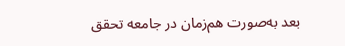بعد به‌صورت هم‌زمان در جامعه تحقق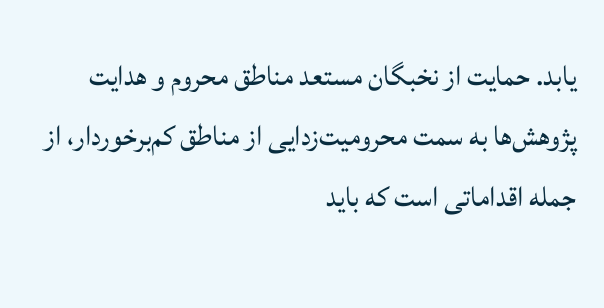یابد. حمایت از نخبگان مستعد مناطق محروم و هدایت پژوهش‌ها به سمت محرومیت‌زدایی از مناطق کم‌برخوردار، از جمله اقداماتی است که باید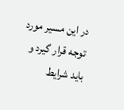در این مسیر مورد توجه قرار گیرد و باید شرایط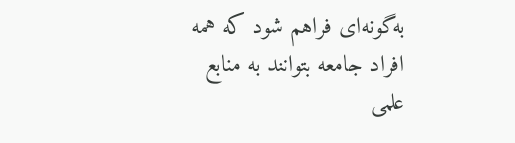به‌گونه‌ای فراهم شود که همه افراد جامعه بتوانند به منابع علمی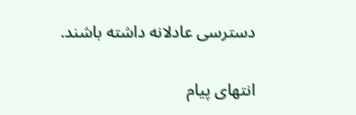دسترسی عادلانه داشته باشند.

انتهای پیام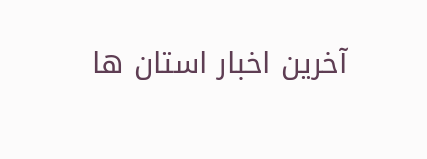آخرین اخبار استان ها